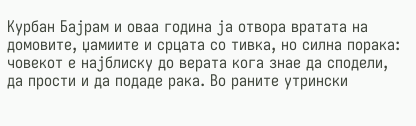Курбан Бајрам и оваа година ја отвора вратата на домовите, џамиите и срцата со тивка, но силна порака: човекот е најблиску до верата кога знае да сподели, да прости и да подаде рака. Во раните утрински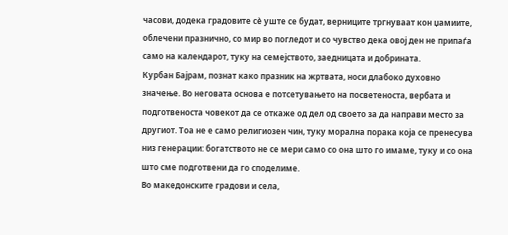часови, додека градовите сè уште се будат, верниците тргнуваат кон џамиите, облечени празнично, со мир во погледот и со чувство дека овој ден не припаѓа само на календарот, туку на семејството, заедницата и добрината.
Курбан Бајрам, познат како празник на жртвата, носи длабоко духовно значење. Во неговата основа е потсетувањето на посветеноста, вербата и подготвеноста човекот да се откаже од дел од своето за да направи место за другиот. Тоа не е само религиозен чин, туку морална порака која се пренесува низ генерации: богатството не се мери само со она што го имаме, туку и со она што сме подготвени да го споделиме.
Во македонските градови и села,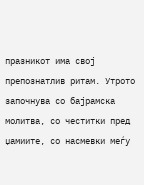празникот има свој препознатлив ритам. Утрото започнува со бајрамска молитва, со честитки пред џамиите, со насмевки меѓу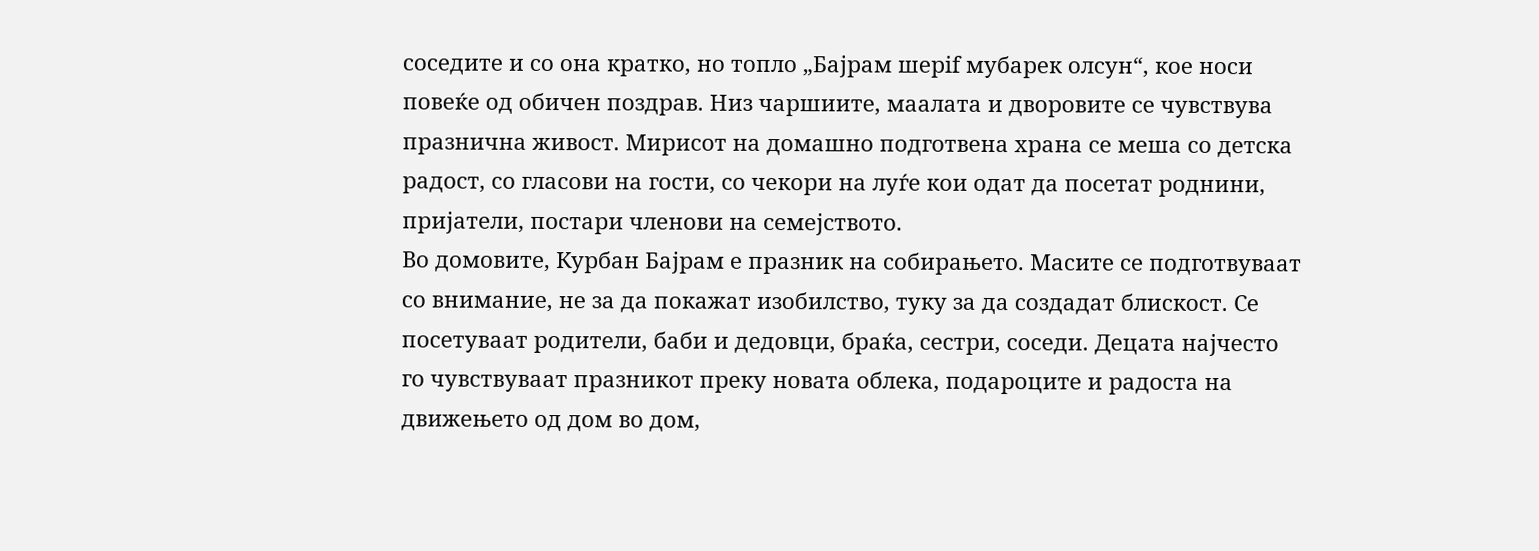соседите и со она кратко, но топло „Бајрам шерif мубарек олсун“, кое носи повеќе од обичен поздрав. Низ чаршиите, маалата и дворовите се чувствува празнична живост. Мирисот на домашно подготвена храна се меша со детска радост, со гласови на гости, со чекори на луѓе кои одат да посетат роднини, пријатели, постари членови на семејството.
Во домовите, Курбан Бајрам е празник на собирањето. Масите се подготвуваат со внимание, не за да покажат изобилство, туку за да создадат блискост. Се посетуваат родители, баби и дедовци, браќа, сестри, соседи. Децата најчесто го чувствуваат празникот преку новата облека, подароците и радоста на движењето од дом во дом,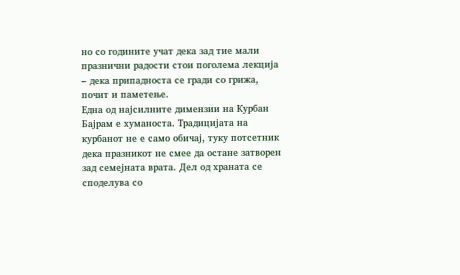но со годините учат дека зад тие мали празнични радости стои поголема лекција – дека припадноста се гради со грижа, почит и паметење.
Една од најсилните димензии на Курбан Бајрам е хуманоста. Традицијата на курбанот не е само обичај, туку потсетник дека празникот не смее да остане затворен зад семејната врата. Дел од храната се споделува со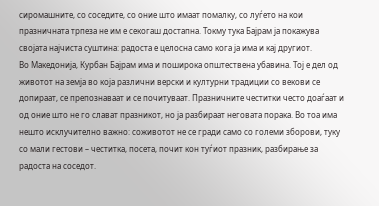сиромашните, со соседите, со оние што имаат помалку, со луѓето на кои празничната трпеза не им е секогаш достапна. Токму тука Бајрам ја покажува својата најчиста суштина: радоста е целосна само кога ја има и кај другиот.
Во Македонија, Курбан Бајрам има и поширока општествена убавина. Тој е дел од животот на земја во која различни верски и културни традиции со векови се допираат, се препознаваат и се почитуваат. Празничните честитки често доаѓаат и од оние што не го слават празникот, но ја разбираат неговата порака. Во тоа има нешто исклучително важно: соживотот не се гради само со големи зборови, туку со мали гестови – честитка, посета, почит кон туѓиот празник, разбирање за радоста на соседот.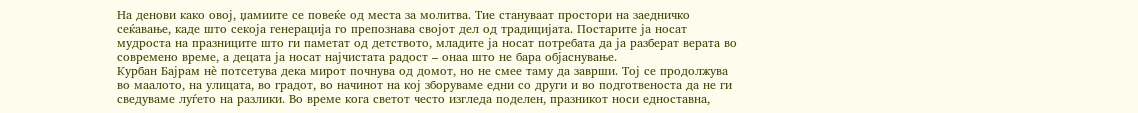На денови како овој, џамиите се повеќе од места за молитва. Тие стануваат простори на заедничко сеќавање, каде што секоја генерација го препознава својот дел од традицијата. Постарите ја носат мудроста на празниците што ги паметат од детството, младите ја носат потребата да ја разберат верата во современо време, а децата ја носат најчистата радост – онаа што не бара објаснување.
Курбан Бајрам нè потсетува дека мирот почнува од домот, но не смее таму да заврши. Тој се продолжува во маалото, на улицата, во градот, во начинот на кој зборуваме едни со други и во подготвеноста да не ги сведуваме луѓето на разлики. Во време кога светот често изгледа поделен, празникот носи едноставна,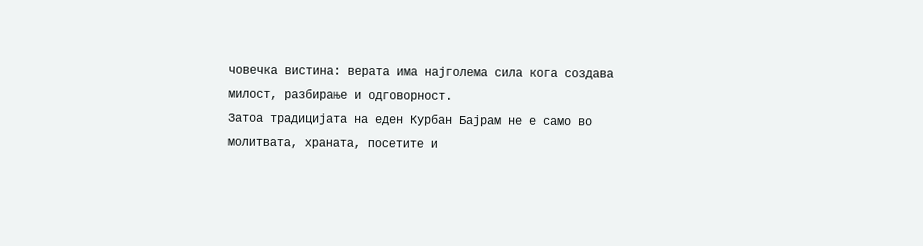човечка вистина: верата има најголема сила кога создава милост, разбирање и одговорност.
Затоа традицијата на еден Курбан Бајрам не е само во молитвата, храната, посетите и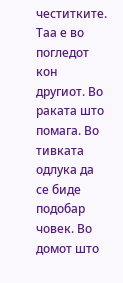честитките. Таа е во погледот кон другиот. Во раката што помага. Во тивката одлука да се биде подобар човек. Во домот што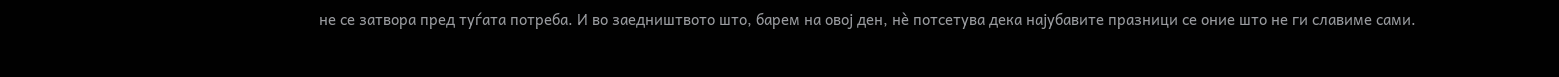не се затвора пред туѓата потреба. И во заедништвото што, барем на овој ден, нè потсетува дека најубавите празници се оние што не ги славиме сами.